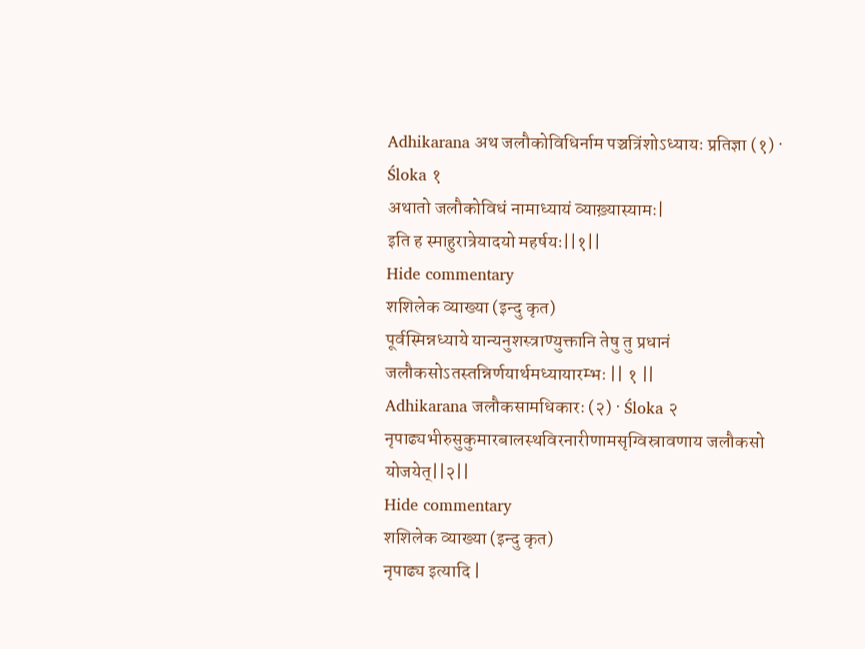Adhikarana अथ जलौकोविधिर्नाम पञ्चत्रिंशोऽध्यायः प्रतिज्ञा (१) · Śloka १
अथातो जलौकोविधं नामाध्यायं व्याख़्यास्यामः|
इति ह स्माहुरात्रेयादयो महर्षयः||१||
Hide commentary
शशिलेक व्याख्या (इन्दु कृत)
पूर्वस्मिन्नध्याये यान्यनुशस्त्राण्युक्तानि तेषु तु प्रधानं जलौकसोऽतस्तन्निर्णयार्थमध्यायारम्भः || १ ||
Adhikarana जलौकसामधिकारः (२) · Śloka २
नृपाढ्यभीरुसुकुमारबालस्थविरनारीणामसृग्विस्रावणाय जलौकसो योजयेत्||२||
Hide commentary
शशिलेक व्याख्या (इन्दु कृत)
नृपाढ्य इत्यादि |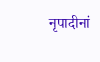नृपादीनां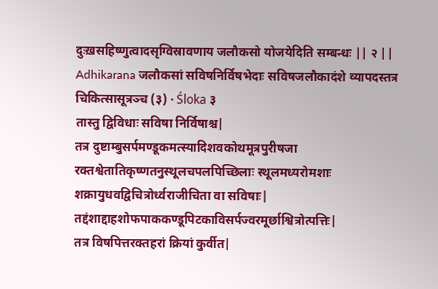दुःख़सहिष्णुत्वादसृग्विस्रावणाय जलौकसो योजयेदिति सम्बन्धः || २ ||
Adhikarana जलौकसां सविषनिर्विषभेदाः सविषजलौकादंशे व्यापदस्तत्र चिकित्सासूत्रञ्च (३) · Śloka ३
तास्तु द्विविधाः सविषा निर्विषाश्च|
तत्र दुष्टाम्बुसर्पमण्डूकमत्स्यादिशवकोथमूत्रपुरीषजा रक्तश्वेतातिकृष्णतनुस्थूलचपलपिच्छिलाः स्थूलमध्यरोमशाः शक्रायुधवद्विचित्रोर्ध्वराजीचिता वा सविषाः|
तद्दंशाद्दाहशोफपाककण्डूपिटकाविसर्पज्वरमूर्छाश्वित्रोत्पत्तिः|
तत्र विषपित्तरक्तहरां क्रियां कुर्वीत|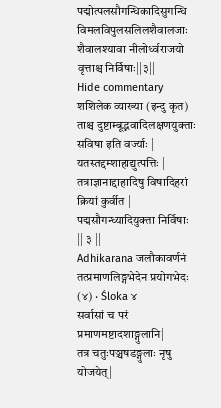पद्मोत्पलसौगन्धिकादिसुगन्धि विमलविपुलसलिलशैवालजाः शैवालश्यावा नीलोर्ध्वराजयो वृत्ताश्च निर्विषाः||३||
Hide commentary
शशिलेक व्याख्या (इन्दु कृत)
ताश्च दुष्टाम्बूद्भवादिलक्षणयुक्ताः सविषा इति वर्ज्याः | यतस्तद्दम्शाहाद्युत्पत्तिः | तत्राज्ञानाद्दाहादिषु विषादिहरां क्रियां कुर्वीत | पद्मसौगन्ध्यादियुक्ता निर्विषाः || ३ ||
Adhikarana जलौकावर्णनं तत्प्रमाणलिङ्गभेदेन प्रयोगभेदः (४) · Śloka ४
सर्वासां च परं प्रमाणमष्टादशाङ्गुलानि|
तत्र चतुःपञ्चषडङ्गुलाः नृषु योजयेत्|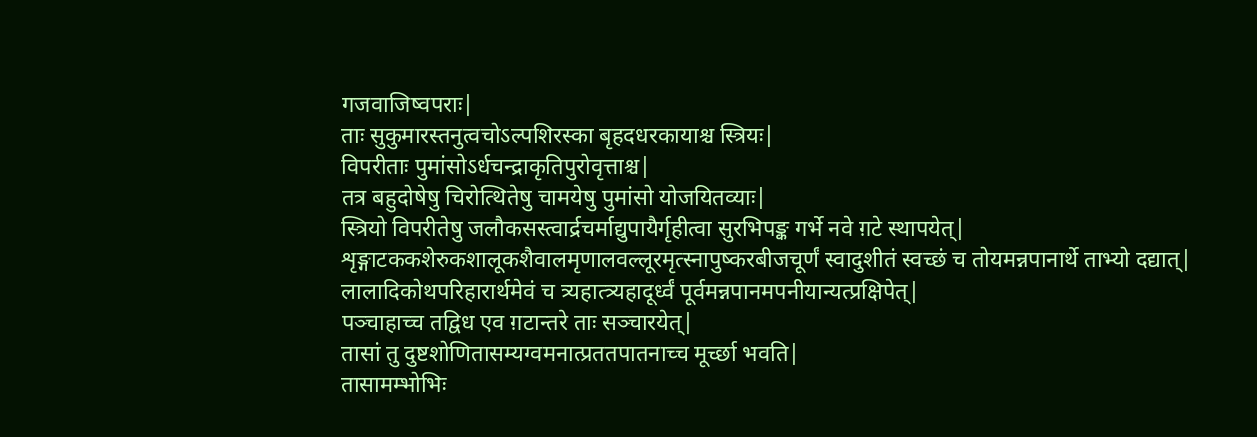गजवाजिष्वपराः|
ताः सुकुमारस्तनुत्वचोऽल्पशिरस्का बृहदधरकायाश्च स्त्रियः|
विपरीताः पुमांसोऽर्धचन्द्राकृतिपुरोवृत्ताश्च|
तत्र बहुदोषेषु चिरोत्थितेषु चामयेषु पुमांसो योजयितव्याः|
स्त्रियो विपरीतेषु जलौकसस्त्वार्द्रचर्माद्युपायैर्गृहीत्वा सुरभिपङ्क गर्भे नवे ग़टे स्थापयेत्|
शृङ्गाटककशेरुकशालूकशैवालमृणालवल्लूरमृत्स्नापुष्करबीजचूर्णं स्वादुशीतं स्वच्छं च तोयमन्नपानार्थे ताभ्यो दद्यात्|
लालादिकोथपरिहारार्थमेवं च त्र्यहात्त्र्यहादूर्ध्वं पूर्वमन्नपानमपनीयान्यत्प्रक्षिपेत्|
पञ्चाहाच्च तद्विध एव ग़टान्तरे ताः सञ्चारयेत्|
तासां तु दुष्टशोणितासम्यग्वमनात्प्रततपातनाच्च मूर्च्छा भवति|
तासामम्भोभिः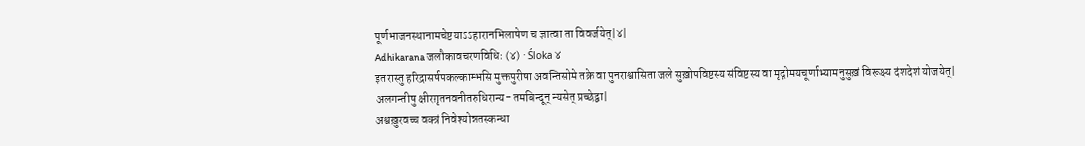पूर्णभाजनस्थानामचेष्टयाऽऽहारानभिलाषेण च ज्ञात्वा ता विवर्जयेत्|४|
Adhikarana जलौकावचरणविधिः (४) · Śloka ४
इतरास्तु हरिद्रासर्षपकल्काम्भसि मुक्तपुरीषा अवन्तिसोमे तक्रे वा पुनराश्वासिता जले सुख़ोपविष्टस्य संविष्टस्य वा मृद्गोमयचूर्णाभ्यामनुसुख़ं विरूक्ष्य दंशदेशं योजयेत्|
अलगन्तीषु क्षीरग़ृतनवनीतरुधिरान्य- तमबिन्दून् न्यसेत् प्रच्छेद्वा|
अश्वख़ुरवच्च वक्त्रं निवेश्योन्नतस्कन्धा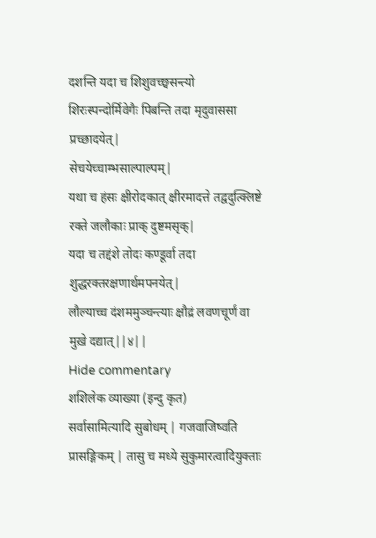दशन्ति यदा च शिशुवच्छ्वसन्त्यो शिरःस्पन्दोर्मिवेगैः पिबन्ति तदा मृदुवाससा प्रच्छादयेत्|
सेचयेच्चाम्भसाल्पाल्पम्|
यथा च हंसः क्षीरोदकात् क्षीरमादत्ते तद्वदुत्क्लिष्टे रक्ते जलौकाः प्राक् दुष्टमसृक्|
यदा च तद्दंशे तोदः कण्डूर्वा तदा शुद्धरक्तरक्षणार्थमपनयेत्|
लौल्याच्च दंशममुञ्चन्त्याः क्षौद्रं लवणचूर्णं वा मुख़े दद्यात्||४||
Hide commentary
शशिलेक व्याख्या (इन्दु कृत)
सर्वासामित्यादि सुबोधम् | गजवाजिष्वति प्रासङ्गिकम् | तासु च मध्ये सुकुमारत्वादियुक्ताः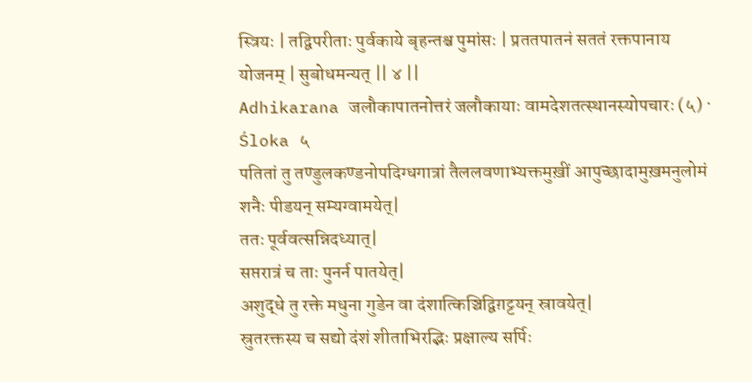स्त्रियः | तद्विपरीताः पुर्वकाये बृहन्तश्च पुमांसः | प्रततपातनं सततं रक्तपानाय योजनम् | सुबोधमन्यत् || ४ ||
Adhikarana जलौकापातनोत्तरं जलौकायाः वामदेशतत्स्थानस्योपचारः (५) · Śloka ५
पतितां तु तण्डुलकण्डनोपदिग्धगात्रां तैललवणाभ्यक्तमुख़ीं आपुच्छादामुख़मनुलोमं शनैः पीडयन् सम्यग्वामयेत्|
ततः पूर्ववत्सन्निदध्यात्|
सप्तरात्रं च ताः पुनर्न पातयेत्|
अशुद्धे तु रक्ते मधुना गुडेन वा दंशात्किञ्चिद्विग़ट्टयन् स्रावयेत्|
स्रुतरक्तस्य च सद्यो दंशं शीताभिरद्भिः प्रक्षाल्य सर्पिः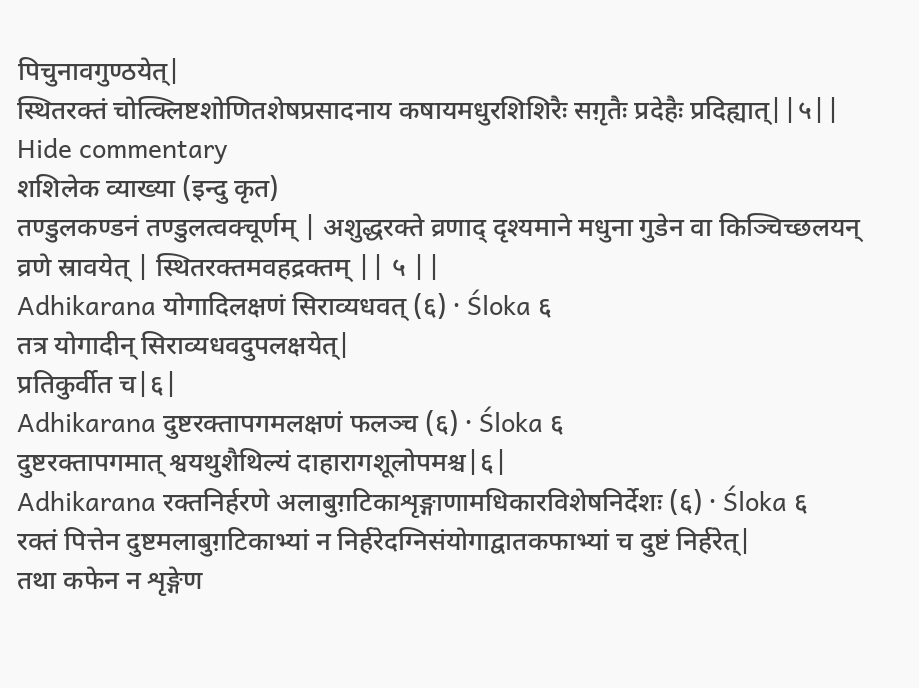पिचुनावगुण्ठयेत्|
स्थितरक्तं चोत्क्लिष्टशोणितशेषप्रसादनाय कषायमधुरशिशिरैः सग़ृतैः प्रदेहैः प्रदिह्यात्||५||
Hide commentary
शशिलेक व्याख्या (इन्दु कृत)
तण्डुलकण्डनं तण्डुलत्वक्चूर्णम् | अशुद्धरक्ते व्रणाद् दृश्यमाने मधुना गुडेन वा किञ्चिच्छलयन् व्रणे स्रावयेत् | स्थितरक्तमवहद्रक्तम् || ५ ||
Adhikarana योगादिलक्षणं सिराव्यधवत् (६) · Śloka ६
तत्र योगादीन् सिराव्यधवदुपलक्षयेत्|
प्रतिकुर्वीत च|६|
Adhikarana दुष्टरक्तापगमलक्षणं फलञ्च (६) · Śloka ६
दुष्टरक्तापगमात् श्वयथुशैथिल्यं दाहारागशूलोपमश्च|६|
Adhikarana रक्तनिर्हरणे अलाबुग़टिकाशृङ्गाणामधिकारविशेषनिर्देशः (६) · Śloka ६
रक्तं पित्तेन दुष्टमलाबुग़टिकाभ्यां न निर्हरेदग्निसंयोगाद्वातकफाभ्यां च दुष्टं निर्हरेत्|
तथा कफेन न शृङ्गेण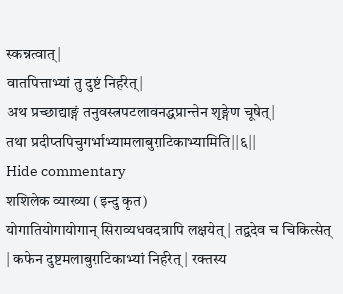स्कन्नत्वात्|
वातपित्ताभ्यां तु दुष्टं निर्हरेत्|
अथ प्रच्छाद्याङ्गं तनुवस्त्रपटलावनद्धप्रान्तेन शृङ्गेण चूषेत्|
तथा प्रदीप्तपिचुगर्भाभ्यामलाबुग़टिकाभ्यामिति||६||
Hide commentary
शशिलेक व्याख्या (इन्दु कृत)
योगातियोगायोगान् सिराव्यधवदत्रापि लक्षयेत् | तद्वदेव च चिकित्सेत् | कफेन दुष्टमलाबुग़टिकाभ्यां निर्हरेत् | रक्तस्य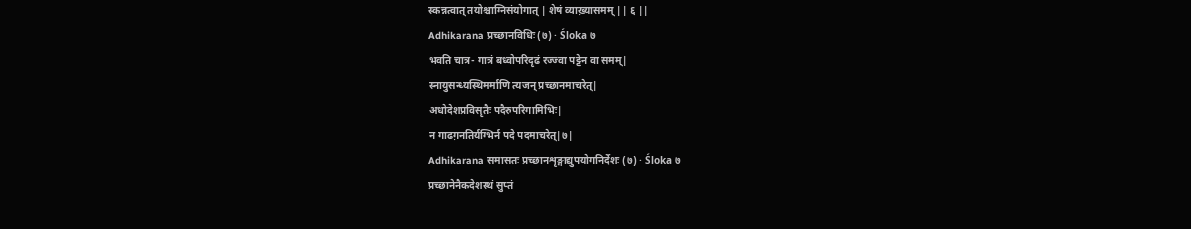स्कन्नत्वात् तयोश्चाग्निसंयोगात् | शेषं व्याख़्यासमम् || ६ ||
Adhikarana प्रच्छानविधिः (७) · Śloka ७
भवति चात्र- गात्रं बध्वोपरिदृढं रज्ज्वा पट्टेन वा समम्|
स्नायुसन्ध्यस्थिमर्माणि त्यजन् प्रच्छानमाचरेत्|
अधोदेशप्रविसृतैः पदैरुपरिगामिभिः|
न गाढग़नतिर्यग्भिर्न पदे पदमाचरेत्|७|
Adhikarana समासतः प्रच्छानशृङ्गाद्युपयोगनिर्देशः (७) · Śloka ७
प्रच्छानेनैकदेशस्थं सुप्तं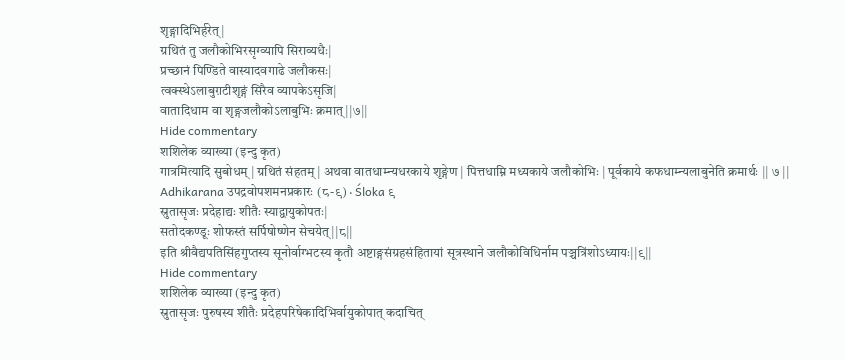शृङ्गादिभिर्हरेत्|
ग्रथितं तु जलौकोभिरसृग्व्यापि सिराव्यधैः|
प्रच्छानं पिण्डिते वास्यादवगाढे जलौकसः|
त्वक्स्थेऽलाबुग़टीशृङ्गं सिरैव व्यापकेऽसृजि|
वातादिधाम वा शृङ्गजलौकोऽलाबुभिः क्रमात्||७||
Hide commentary
शशिलेक व्याख्या (इन्दु कृत)
गात्रमित्यादि सुबोधम् | ग्रथितं संहतम् | अथवा वातधाम्न्यधरकाये शृङ्गेण | पित्तधाम्नि मध्यकाये जलौकोभिः | पूर्वकाये कफधाम्न्यलाबुनेति क्रमार्थः || ७ ||
Adhikarana उपद्रवोपशमनप्रकारः (८-९) · Śloka ९
स्रुतासृजः प्रदेहाद्यः शीतैः स्याद्वायुकोपतः|
सतोदकण्डूः शोफस्तं सर्पिषोष्णेन सेचयेत्||८||
इति श्रीवैद्यपतिसिंहगुप्तस्य सूनोर्वाग्भटस्य कृतौ अष्टाङ्गसंग्रहसंहितायां सूत्रस्थाने जलौकोविधिर्नाम पञ्चत्रिंशोऽध्यायः||९||
Hide commentary
शशिलेक व्याख्या (इन्दु कृत)
स्रुतासृजः पुरुषस्य शीतैः प्रदेहपरिषेकादिभिर्वायुकोपात् कदाचित्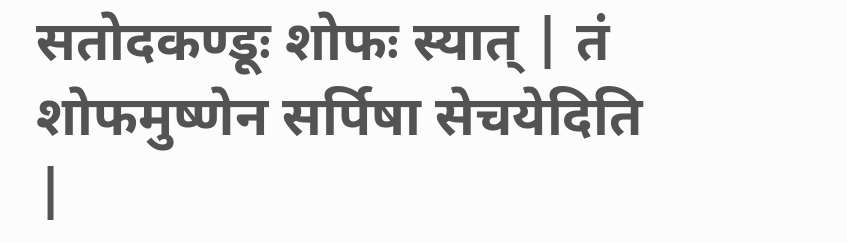सतोदकण्डूः शोफः स्यात् | तं शोफमुष्णेन सर्पिषा सेचयेदिति |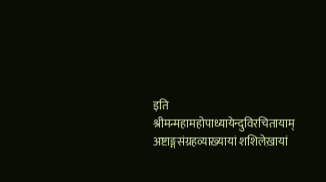इति श्रीमन्महामहोपाध्यायेन्दुविरचितायाम् अष्टाङ्गसंग्रहव्याख़्यायां शशिलेख़ायां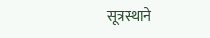सूत्रस्थाने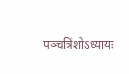पञ्चत्रिंशोऽध्यायः